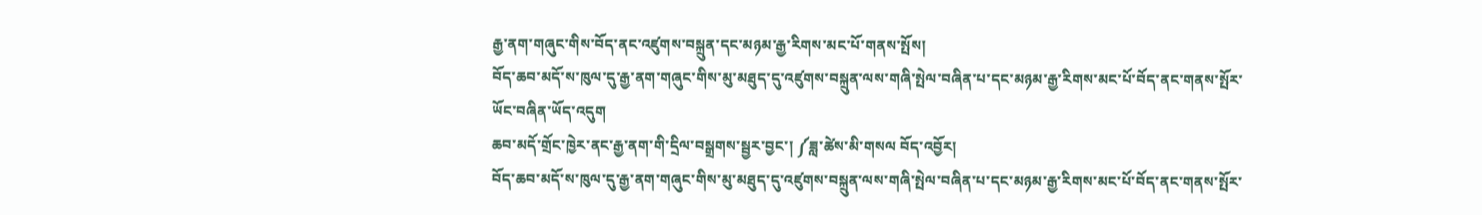རྒྱ་ནག་གཞུང་གིས་བོད་ནང་འཛུགས་བསྐྲུན་དང་མཉམ་རྒྱ་རིགས་མང་པོ་གནས་སྤོས།
བོད་ཆབ་མདོ་ས་ཁུལ་དུ་རྒྱ་ནག་གཞུང་གིས་མུ་མཐུད་དུ་འཛུགས་བསྐྲུན་ལས་གཞི་སྤེལ་བཞིན་པ་དང་མཉམ་རྒྱ་རིགས་མང་པོ་བོད་ནང་གནས་སྤོར་ཡོང་བཞིན་ཡོད་འདུག
ཆབ་མདོ་གྲོང་ཁྱེར་ནང་རྒྱ་ནག་གི་དྲིལ་བསྒྲགས་སྦྱར་བྱང་། ༼ཟླ་ཚེས་མི་གསལ བོད་འབྱོར།
བོད་ཆབ་མདོ་ས་ཁུལ་དུ་རྒྱ་ནག་གཞུང་གིས་མུ་མཐུད་དུ་འཛུགས་བསྐྲུན་ལས་གཞི་སྤེལ་བཞིན་པ་དང་མཉམ་རྒྱ་རིགས་མང་པོ་བོད་ནང་གནས་སྤོར་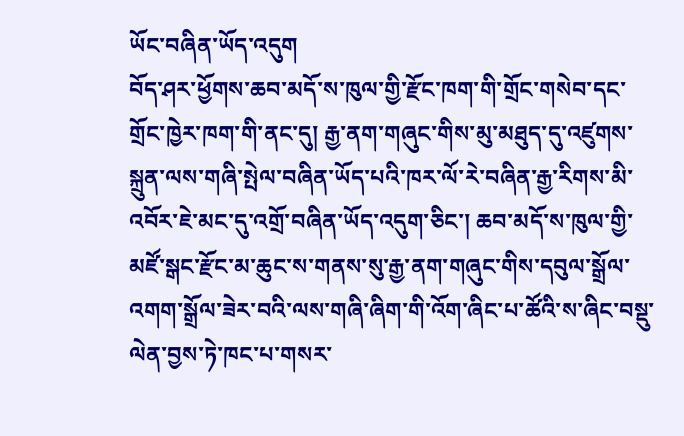ཡོང་བཞིན་ཡོད་འདུག
བོད་ཤར་ཕྱོགས་ཆབ་མདོ་ས་ཁུལ་གྱི་རྫོང་ཁག་གི་གྲོང་གསེབ་དང་གྲོང་ཁྱེར་ཁག་གི་ནང་དུ། རྒྱ་ནག་གཞུང་གིས་མུ་མཐུད་དུ་འཛུགས་སྐྲུན་ལས་གཞི་སྤེལ་བཞིན་ཡོད་པའི་ཁར་ལོ་རེ་བཞིན་རྒྱ་རིགས་མི་འབོར་ཇེ་མང་དུ་འགྲོ་བཞིན་ཡོད་འདུག་ཅིང་། ཆབ་མདོ་ས་ཁུལ་གྱི་མཛོ་སྒང་རྫོང་མ་ཆུང་ས་གནས་སུ་རྒྱ་ནག་གཞུང་གིས་དབུལ་སྒྲོལ་འགག་སྒྲོལ་ཟེར་བའི་ལས་གཞི་ཞིག་གི་འོག་ཞིང་པ་ཚོའི་ས་ཞིང་བསྡུ་ལེན་བྱས་ཏེ་ཁང་པ་གསར་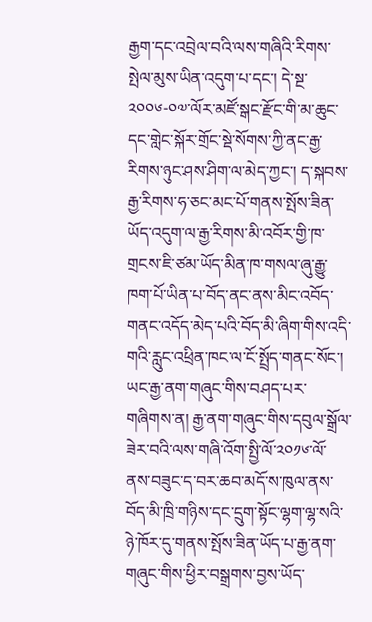རྒྱག་དང་འབྲེལ་བའི་ལས་གཞིའི་རིགས་སྤེལ་མུས་ཡིན་འདུག་པ་དང་། དེ་སྔ་༢༠༠༦-༠༧་ལོར་མཛོ་སྒང་རྫོང་གི་མ་ཆུང་དང་གླེང་སྐོར་གྲོང་སྡེ་སོགས་ཀྱི་ནང་རྒྱ་རིགས་ཉུང་ཤས་ཤིག་ལ་མེད་ཀྱང་། ད་སྐབས་རྒྱ་རིགས་ཧ་ཅང་མང་པོ་གནས་སྤོས་ཟིན་ཡོད་འདུག་ལ་རྒྱ་རིགས་མི་འབོར་གྱི་ཁ་གྲངས་ཇི་ཙམ་ཡོད་མིན་ཁ་གསལ་ཞུ་རྒྱུ་ཁག་པོ་ཡིན་པ་བོད་ནང་ནས་མིང་འབོད་གནང་འདོད་མེད་པའི་བོད་མི་ཞིག་གིས་འདི་གའི་རླུང་འཕྲིན་ཁང་ལ་ངོ་སྤྲོད་གནང་སོང་།
ཡང་རྒྱ་ནག་གཞུང་གིས་བཤད་པར་གཞིགས་ན། རྒྱ་ནག་གཞུང་གིས་དབུལ་སྒྲོལ་ཟེར་བའི་ལས་གཞི་འོག་སྤྱི་ལོ་༢༠༡༦་ལོ་ནས་བཟུང་ད་བར་ཆབ་མདོ་ས་ཁུལ་ནས་བོད་མི་ཁྲི་གཉིས་དང་དྲུག་སྟོང་ལྷག་ལྷ་སའི་ཉེ་ཁོར་དུ་གནས་སྤོས་ཟིན་ཡོད་པ་རྒྱ་ནག་གཞུང་གིས་ཕྱིར་བསྒྲགས་བྱས་ཡོད་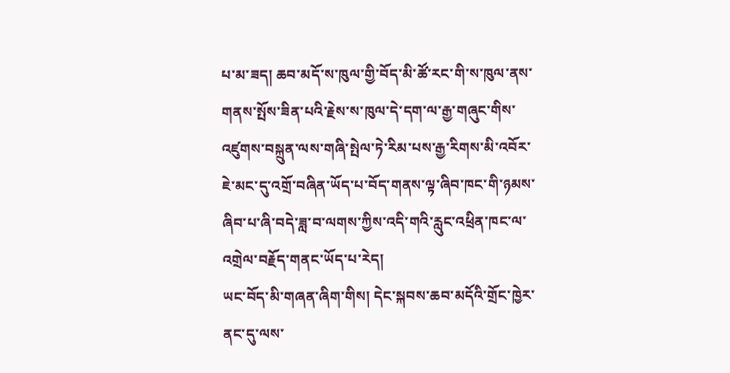པ་མ་ཟད། ཆབ་མདོ་ས་ཁུལ་གྱི་བོད་མི་ཚོ་རང་གི་ས་ཁུལ་ནས་གནས་སྤོས་ཟིན་པའི་རྗེས་ས་ཁུལ་དེ་དག་ལ་རྒྱ་གཞུང་གིས་འཛུགས་བསྐྲུན་ལས་གཞི་སྤེལ་ཏེ་རིམ་པས་རྒྱ་རིགས་མི་འབོར་ཇེ་མང་དུ་འགྲོ་བཞིན་ཡོད་པ་བོད་གནས་ལྟ་ཞིབ་ཁང་གི་ཉམས་ཞིབ་པ་ཞི་བདེ་ཟླ་བ་ལགས་ཀྱིས་འདི་གའི་རླུང་འཕྲིན་ཁང་ལ་འགྲེལ་བརྗོད་གནང་ཡོད་པ་རེད།
ཡང་བོད་མི་གཞན་ཞིག་གིས། དེང་སྐབས་ཆབ་མདོའི་གྲོང་ཁྱེར་ནང་དུ་ལས་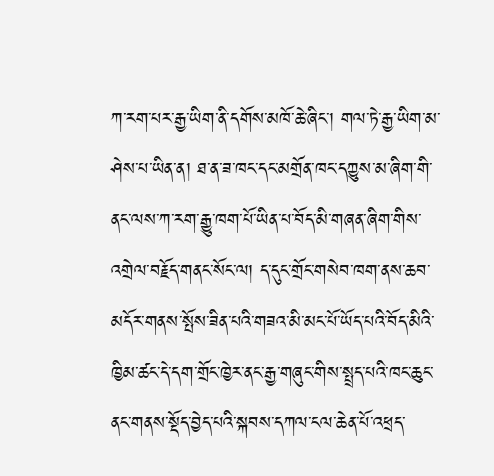ཀ་རག་པར་རྒྱ་ཡིག་ནི་དགོས་མཁོ་ཆེ་ཞིང་། གལ་ཏེ་རྒྱ་ཡིག་མ་ཤེས་པ་ཡིན་ན། ཐ་ན་ཟ་ཁང་དང་མགྲོན་ཁང་དཀྱུས་མ་ཞིག་གི་ནང་ལས་ཀ་རག་རྒྱུ་ཁག་པོ་ཡིན་པ་བོད་མི་གཞན་ཞིག་གིས་འགྲེལ་བརྗོད་གནང་སོང་ལ། ད་དུང་གྲོང་གསེབ་ཁག་ནས་ཆབ་མདོར་གནས་སྤོས་ཟིན་པའི་གཟའ་མི་མང་པོ་ཡོད་པའི་བོད་མིའི་ཁྱིམ་ཚང་དེ་དག་གྲོང་ཁྱེར་ནང་རྒྱ་གཞུང་གིས་སྤྲད་པའི་ཁང་ཆུང་ནང་གནས་སྡོད་བྱེད་པའི་སྐབས་དཀལ་ངལ་ཆེན་པོ་འཕྲད་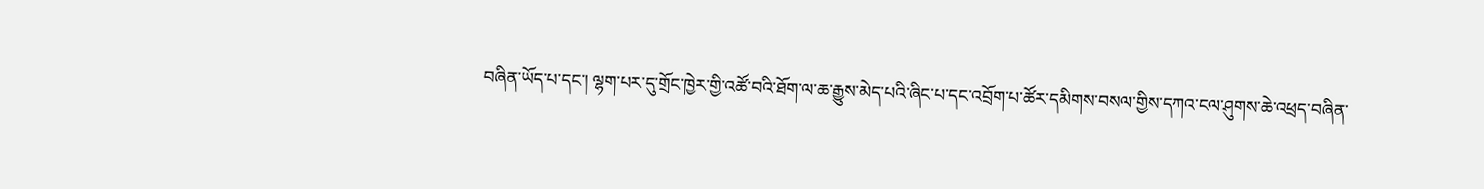བཞིན་ཡོད་པ་དང་། ལྷག་པར་དུ་གྲོང་ཁྱེར་གྱི་འཚོ་བའི་ཐོག་ལ་ཆ་རྒྱུས་མེད་པའི་ཞིང་པ་དང་འབྲོག་པ་ཚོར་དམིགས་བསལ་གྱིས་དཀའ་ངལ་ཤུགས་ཆེ་འཕྲད་བཞིན་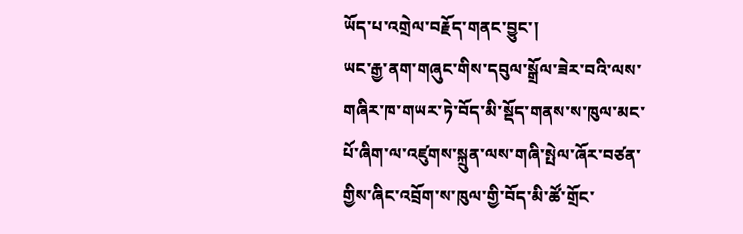ཡོད་པ་འགྲེལ་བརྗོད་གནང་བྱུང་།
ཡང་རྒྱ་ནག་གཞུང་གིས་དབུལ་སྒྲོལ་ཟེར་བའི་ལས་གཞིར་ཁ་གཡར་ཏེ་བོད་མི་སྡོད་གནས་ས་ཁུལ་མང་པོ་ཞིག་ལ་འཛུགས་སྐྲུན་ལས་གཞི་སྤེལ་ཞོར་བཙན་གྱིས་ཞིང་འབྲོག་ས་ཁུལ་གྱི་བོད་མི་ཚོ་གྲོང་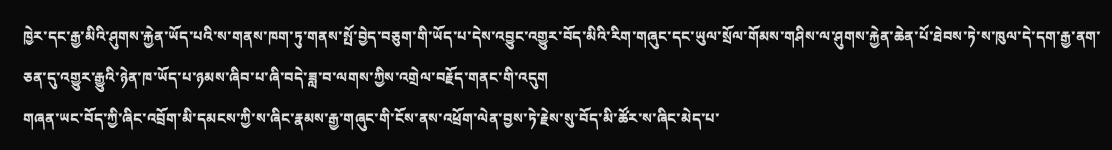ཁྱེར་དང་རྒྱ་མིའི་ཤུགས་རྐྱེན་ཡོད་པའི་ས་གནས་ཁག་ཏུ་གནས་སྤོ་བྱེད་བཅུག་གི་ཡོད་པ་དེས་འབྱུང་འགྱུར་བོད་མིའི་རིག་གཞུང་དང་ཡུལ་སྲོལ་གོམས་གཤིས་ལ་ཤུགས་རྐྱེན་ཆེན་པོ་ཐེབས་ཏེ་ས་ཁུལ་དེ་དག་རྒྱ་ནག་ཅན་དུ་འགྱུར་རྒྱུའི་ཉེན་ཁ་ཡོད་པ་ཉམས་ཞིབ་པ་ཞི་བདེ་ཟླ་བ་ལགས་ཀྱིས་འགྲེལ་བརྗོད་གནང་གི་འདུག
གཞན་ཡང་བོད་ཀྱི་ཞིང་འབྲོག་མི་དམངས་ཀྱི་ས་ཞིང་རྣམས་རྒྱ་གཞུང་གི་ངོས་ནས་འཕྲོག་ལེན་བྱས་ཏེ་རྗེས་སུ་བོད་མི་ཚོར་ས་ཞིང་མེད་པ་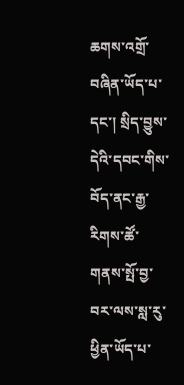ཆགས་འགྲོ་བཞིན་ཡོད་པ་དང་། སྲིད་བྱུས་དེའི་དབང་གིས་བོད་ནང་རྒྱ་རིགས་ཚོ་གནས་སྤོ་བྱ་བར་ལས་སླ་རུ་ཕྱིན་ཡོད་པ་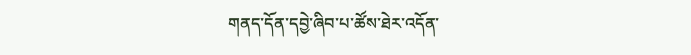གནད་དོན་དབྱེ་ཞིབ་པ་ཚོས་ཐེར་འདོན་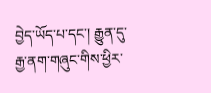བྱེད་ཡོད་པ་དང་། རྒྱུན་དུ་རྒྱ་ནག་གཞུང་གིས་ཕྱིར་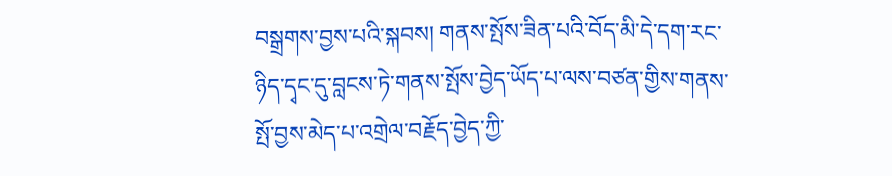བསྒྲགས་བྱས་པའི་སྐབས། གནས་སྤོས་ཟིན་པའི་བོད་མི་དེ་དག་རང་ཉིད་དྭང་དུ་བླངས་ཏེ་གནས་སྤོས་བྱེད་ཡོད་པ་ལས་བཙན་གྱིས་གནས་སྤོ་བྱས་མེད་པ་འགྲེལ་བརྗོད་བྱེད་ཀྱི་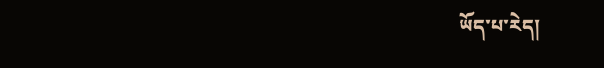ཡོད་པ་རེད།